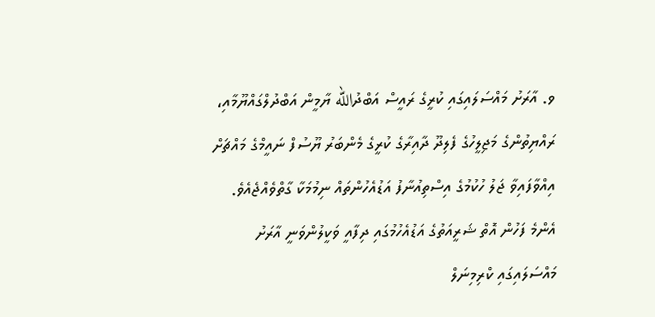ވ. އާރަށު މައްސަލައިގައި ކުރީގެ ރައީސް އަބްދުالله ޔާމީން އަބްދުލްގައްޔޫމާއި، ރައްޔިތުންގެ މަޖިލީހުގެ ފެލިދޫ ދާއިރާގެ ކުރީގެ މެންބަރު ޔޫސުފް ނައީމްގެ މައްޗަށް އިއްވާފައިވާ ޖަލު ހުކުމުގެ އިސްތިއުނާފު އަޑުއެހުންތައް ނިމުމަކާ ގާތްވެއްޖެއެވެ.
އެންމެ ފަހުން އޮތް ޝަރީއަތުގެ އަޑުއެހުމުގައި ދިފާއީ ވަކީލުންވަނީ އާރަށު މައްސަލައިގައި ކްރިމިނަލް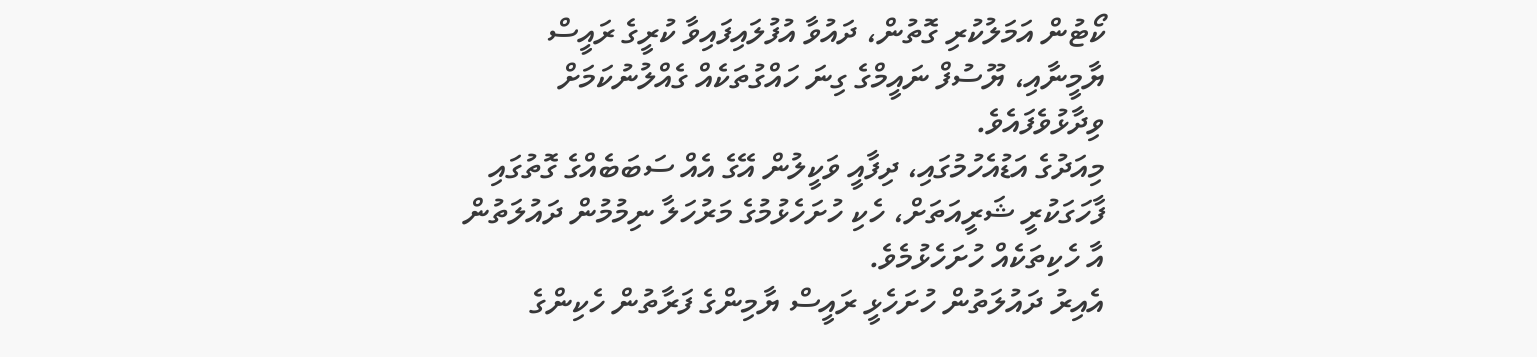ކޯޓުން އަމަލުކުރި ގޮތުން، ދައުވާ އުފުލައިފައިވާ ކުރީގެ ރައީސް ޔާމީނާއި، ޔޫސުފް ނައީމްގެ ގިނަ ހައްގުތަކެއް ގެއްލުނުކަމަށް ވިދާޅުވެފައެވެ.
މިއަދުގެ އަޑުއެހުމުގައި، ދިފާއީ ވަކީލުން އޭގެ އެއް ސަބަބެއްގެ ގޮތުގައި ފާހަގަކުރީ ޝަރީއަތަށް، ހެކި ހުށަހެޅުމުގެ މަރުހަލާ ނިމުމުން ދައުލަތުން އާ ހެކިތަކެއް ހުށަހެޅުމެވެ.
އެއިރު ދައުލަތުން ހުށަހެޅީ ރައީސް ޔާމިންގެ ފަރާތުން ހެކިންގެ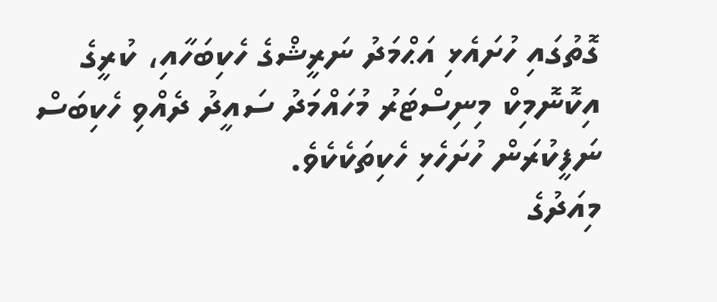ގޮތުގައި ހުށައެޅި އަޙްމަދު ނަރީޝްގެ ހެކިބަހާއި، ކުރީގެ އިކޮނޮމިކް މިނިސްޓަރު މުހައްމަދު ސައީދު ދެއްވި ހެކިބަސް ނަފީކުރަން ހުށަހެޅި ހެކިތަކެކެވެ.
މިއަދުގެ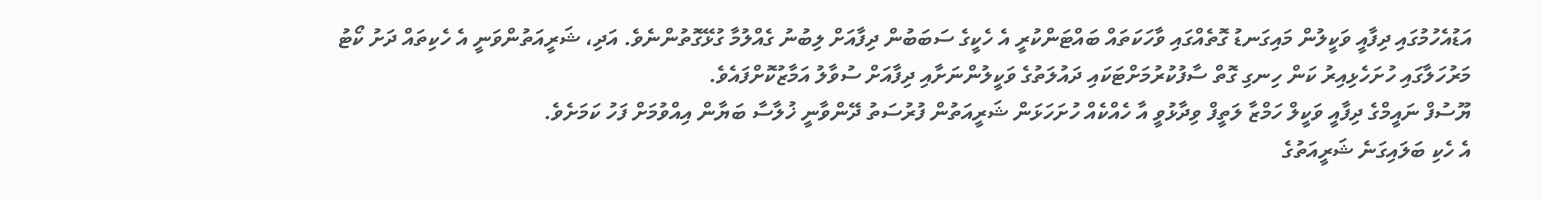އަޑުއެހުމުގައި ދިފާއީ ވަކީލުން މައިގަނޑު ގޮތެއްގައި ވާހަކަތައް ބައްޓަންކުރީ އެ ހެކީގެ ސަބަބުން ދިފާއަށް ލިބުނު ގެއްލުމާ ގުޅޭގޮތުންނެވެ. އަދި، ޝަރީއަތުންވަނީ އެ ހެކިތައް ދަށު ކޯޓު މަރުހަލާގައި ހުށަހެޅިއިރު ކަން ހިނގި ގޮތް ސާފުކުރުމަށްޓަކައި ދައުލަތުގެ ވަކީލުންނަށާއި ދިފާއަށް ސުވާލު އަމާޒުކޮށްފައެވެ.
ޔޫސުފް ނައީމްގެ ދިފާއީ ވަކީލް ހަމްޒާ ލަތީފް ވިދާޅުވީ އާ ހެއްކެއް ހުށަހަޅަން ޝަރީއަތުން ފުރުސަތު ދޭންވާނީ ޚުލާސާ ބަޔާން އިއްވުމަށް ފަހު ކަމަށެވެ.
އެ ހެކި ބަލައިގަނެ ޝަރީއަތުގެ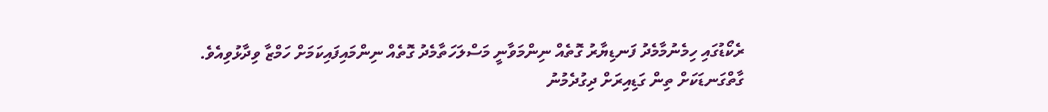ރެކޯޑުގައި ހިމެނުމާމެދު ފަނޑިޔާރު ގޮތެއް ނިންމަވާނީ މަސްލަހަތާމެދު ގޮތެއް ނިންމައިފައިކަމަށް ހަމްޒާ ވިދާޅުވިއެވެ.
ގާތްގަނޑަކަށް ތިން ގަޑިއިރަށް ދިގުދެމުނު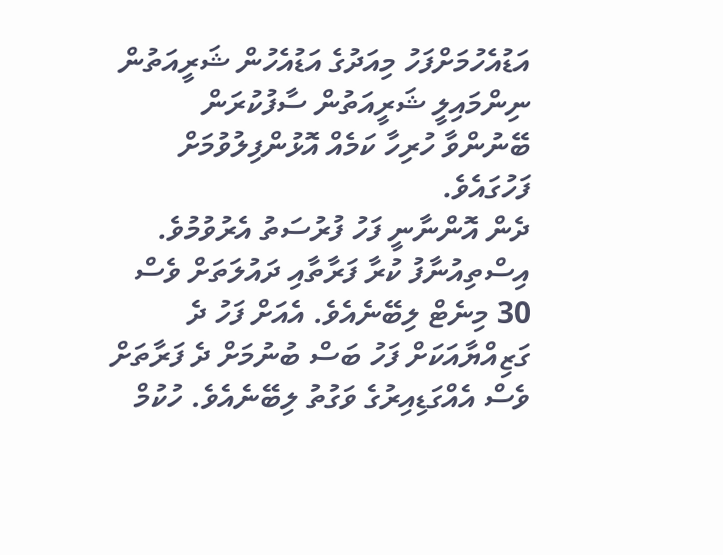އަޑުއެހުމަށްފަހު މިއަދުގެ އަޑުއެހުން ޝަރީއަތުން ނިންމައިލީ ޝަރީއަތުން ސާފުކުރަން ބޭނުންވާ ހުރިހާ ކަމެއް އޮޅުންފިލުވުމަށް ފަހުގައެވެ.
ދެން އޮންނާނީ ފަހު ފުރުސަތު އެރުވުމުވެ. އިސްތިއުނާފު ކުރާ ފަރާތާއި ދައުލަތަށް ވެސް 30 މިނެޓް ލިބޭނެއެވެ. އެއަށް ފަހު ދެ ގަޒިއްޔާއަކަށް ފަހު ބަސް ބުނުމަށް ދެ ފަރާތަށް ވެސް އެއްގަޑިއިރުގެ ވަގުތު ލިބޭނެއެވެ. ހުކުމް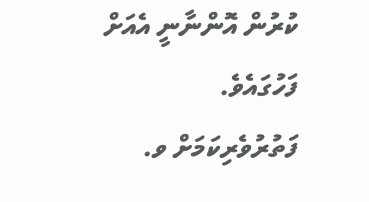ކުރުން އޮންނާނީ އެއަށް ފަހުގައެވެ.
ފަތުރުވެރިކަމަށް ވ.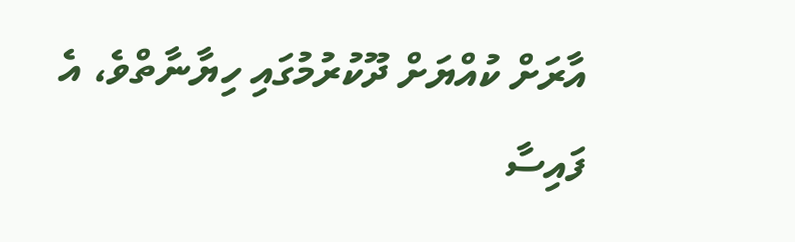އާރަށް ކުއްޔަށް ދޫކުރުމުގައި ހިޔާނާތްވެ، އެ ފައިސާ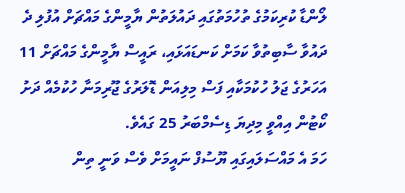ލޯންޑާ ކުރިކަމުގެ ތުހުމަތުގައި ދައުލަތުން ޔާމީންގެ މައްޗަށް އުފުލި ދެ ދައުވާ ސާބިތުވާ ކަމަށް ކަނޑައަޅައި، ރައީސް ޔާމީންގެ މައްޗަށް 11 އަހަރުގެ ޖަލު ހުކުމަކާއި ފަސް މިލިއަން ޑޮލަރުގެ ޖޫރިމަނާ ހުކުމެއް ދަށު ކޯޓުން އިއްވީ މިދިޔަ ޑިސެމްބަރު 25 ގައެވެ.
ހަމަ އެ މައްސަލައިގައި ޔޫސުފް ނައީމަށް ވެސް ވަނީ ތިން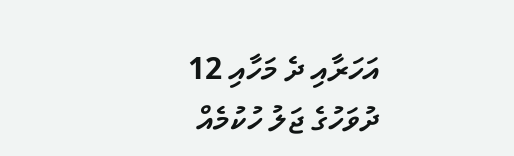އަހަރާއި ދެ މަހާއި 12 ދުވަހުގެ ޖަލު ހުކުމެއް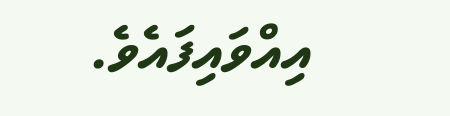އިއްވައިފައެވެ.